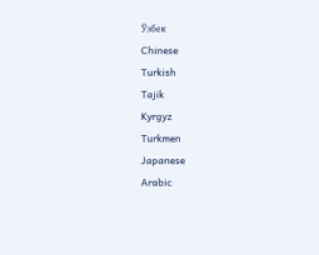Ўзбек
Chinese
Turkish
Tajik
Kyrgyz
Turkmen
Japanese
Arabic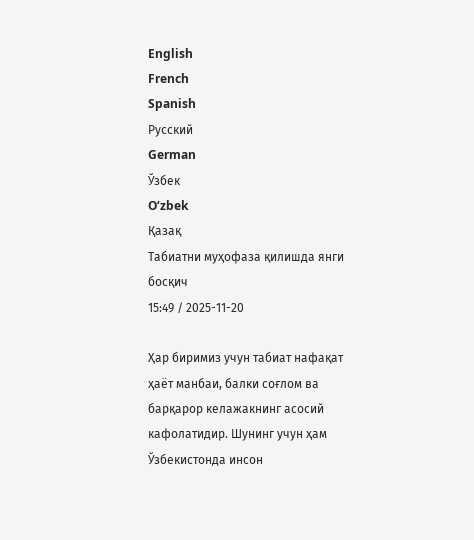English
French
Spanish
Русский
German
Ўзбек
Oʻzbek
Қазақ
Табиатни муҳофаза қилишда янги босқич
15:49 / 2025-11-20

Ҳар биримиз учун табиат нафақат ҳаёт манбаи, балки соғлом ва барқарор келажакнинг асосий кафолатидир. Шунинг учун ҳам Ўзбекистонда инсон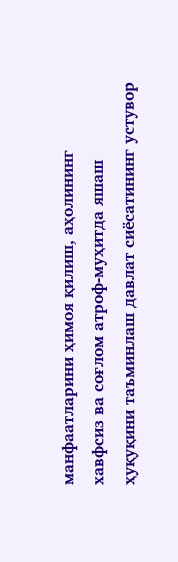манфаатларини ҳимоя қилиш, аҳолининг хавфсиз ва соғлом атроф-муҳитда яшаш ҳуқуқини таъминлаш давлат сиёсатининг устувор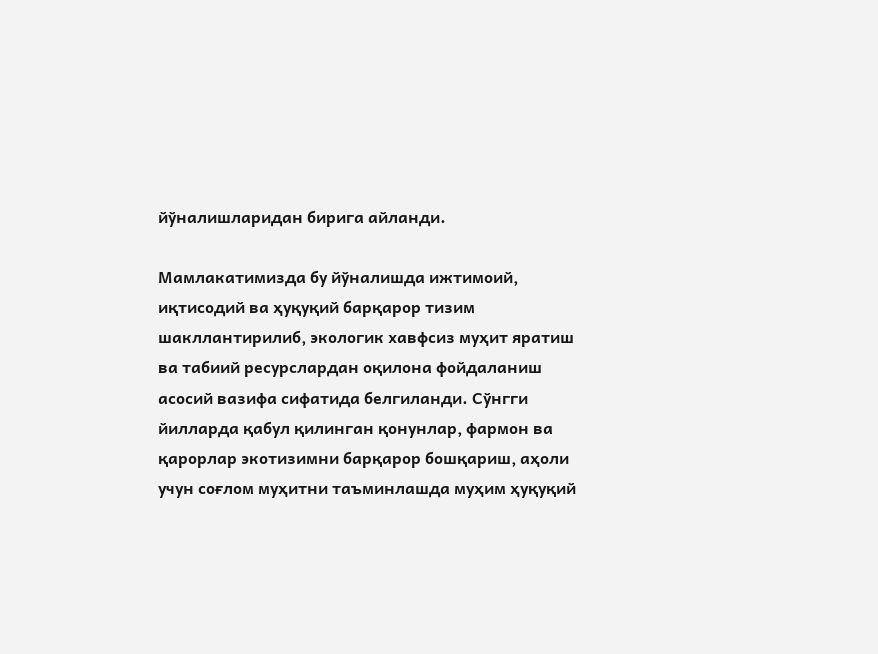йўналишларидан бирига айланди.

Мамлакатимизда бу йўналишда ижтимоий, иқтисодий ва ҳуқуқий барқарор тизим шакллантирилиб, экологик хавфсиз муҳит яратиш ва табиий ресурслардан оқилона фойдаланиш асосий вазифа сифатида белгиланди. Сўнгги йилларда қабул қилинган қонунлар, фармон ва қарорлар экотизимни барқарор бошқариш, аҳоли учун соғлом муҳитни таъминлашда муҳим ҳуқуқий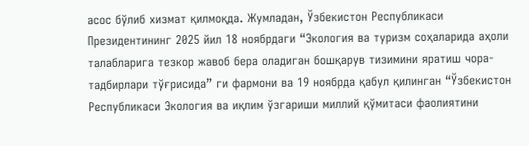асос бўлиб хизмат қилмоқда. Жумладан, Ўзбекистон Республикаси Президентининг 2025 йил 18 ноябрдаги “Экология ва туризм соҳаларида аҳоли талабларига тезкор жавоб бера оладиган бошқарув тизимини яратиш чора-тадбирлари тўғрисида” ги фармони ва 19 ноябрда қабул қилинган “Ўзбекистон Республикаси Экология ва иқлим ўзгариши миллий қўмитаси фаолиятини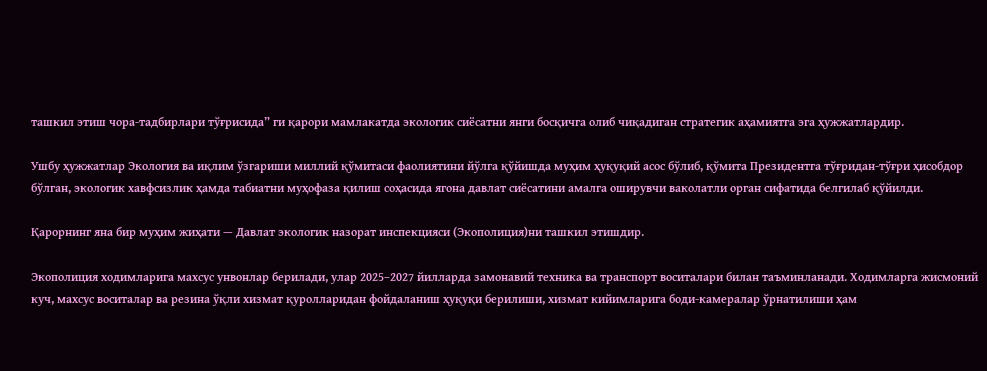ташкил этиш чора-тадбирлари тўғрисида” ги қарори мамлакатда экологик сиёсатни янги босқичга олиб чиқадиган стратегик аҳамиятга эга ҳужжатлардир.

Ушбу ҳужжатлар Экология ва иқлим ўзгариши миллий қўмитаси фаолиятини йўлга қўйишда муҳим ҳуқуқий асос бўлиб, қўмита Президентга тўғридан-тўғри ҳисобдор бўлган, экологик хавфсизлик ҳамда табиатни муҳофаза қилиш соҳасида ягона давлат сиёсатини амалга оширувчи ваколатли орган сифатида белгилаб қўйилди.

Қарорнинг яна бир муҳим жиҳати — Давлат экологик назорат инспекцияси (Экополиция)ни ташкил этишдир.

Экополиция ходимларига махсус унвонлар берилади, улар 2025–2027 йилларда замонавий техника ва транспорт воситалари билан таъминланади. Ходимларга жисмоний куч, махсус воситалар ва резина ўқли хизмат қуролларидан фойдаланиш ҳуқуқи берилиши, хизмат кийимларига боди-камералар ўрнатилиши ҳам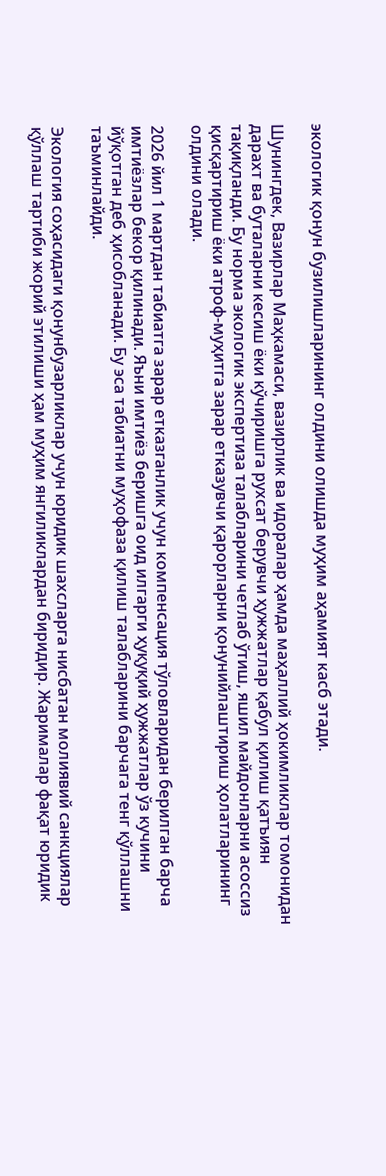экологик қонун бузилишларининг олдини олишда муҳим аҳамият касб этади.

Шунингдек, Вазирлар Маҳкамаси, вазирлик ва идоралар ҳамда маҳаллий ҳокимликлар томонидан дарахт ва буталарни кесиш ёки кўчиришга рухсат берувчи ҳужжатлар қабул қилиш қатъиян тақиқланди. Бу норма экологик экспертиза талабларини четлаб ўтиш, яшил майдонларни асоссиз қисқартириш ёки атроф-муҳитга зарар етказувчи қарорларни қонунийлаштириш ҳолатларининг олдини олади.

2026 йил 1 мартдан табиатга зарар етказганлик учун компенсация тўловларидан берилган барча имтиёзлар бекор қилинади. Яъни имтиёз беришга оид илгарги ҳуқуқий ҳужжатлар ўз кучини йўқотган деб ҳисобланади. Бу эса табиатни муҳофаза қилиш талабларини барчага тенг қўллашни таъминлайди.

Экология соҳасидаги қонунбузарликлар учун юридик шахсларга нисбатан молиявий санкциялар қўллаш тартиби жорий этилиши ҳам муҳим янгиликлардан биридир. Жарималар фақат юридик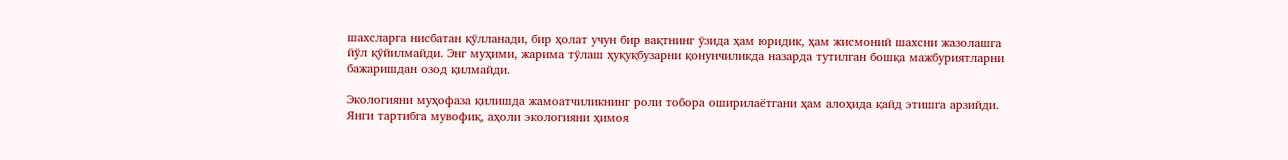шахсларга нисбатан қўлланади, бир ҳолат учун бир вақтнинг ўзида ҳам юридик, ҳам жисмоний шахсни жазолашга йўл қўйилмайди. Энг муҳими, жарима тўлаш ҳуқуқбузарни қонунчиликда назарда тутилган бошқа мажбуриятларни бажаришдан озод қилмайди.

Экологияни муҳофаза қилишда жамоатчиликнинг роли тобора оширилаётгани ҳам алоҳида қайд этишга арзийди. Янги тартибга мувофиқ, аҳоли экологияни ҳимоя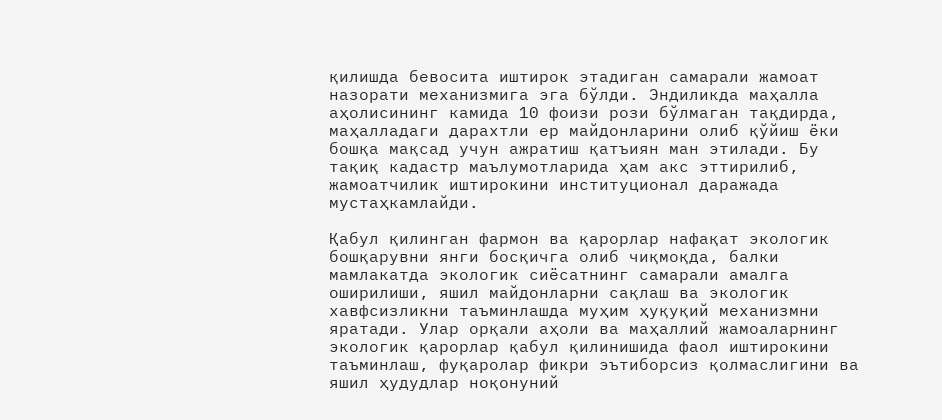қилишда бевосита иштирок этадиган самарали жамоат назорати механизмига эга бўлди. Эндиликда маҳалла аҳолисининг камида 10 фоизи рози бўлмаган тақдирда, маҳалладаги дарахтли ер майдонларини олиб қўйиш ёки бошқа мақсад учун ажратиш қатъиян ман этилади. Бу тақиқ кадастр маълумотларида ҳам акс эттирилиб, жамоатчилик иштирокини институционал даражада мустаҳкамлайди.

Қабул қилинган фармон ва қарорлар нафақат экологик бошқарувни янги босқичга олиб чиқмоқда, балки мамлакатда экологик сиёсатнинг самарали амалга оширилиши, яшил майдонларни сақлаш ва экологик хавфсизликни таъминлашда муҳим ҳуқуқий механизмни яратади. Улар орқали аҳоли ва маҳаллий жамоаларнинг экологик қарорлар қабул қилинишида фаол иштирокини таъминлаш, фуқаролар фикри эътиборсиз қолмаслигини ва яшил ҳудудлар ноқонуний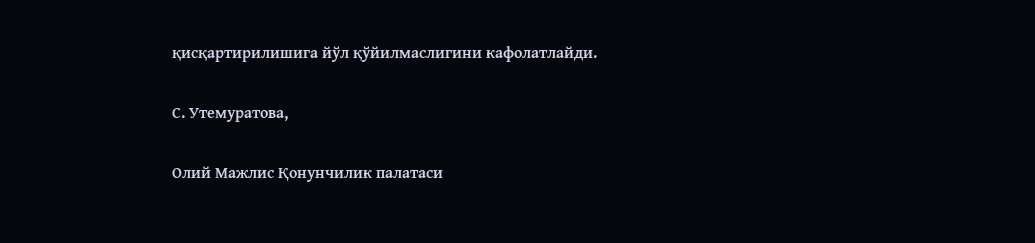қисқартирилишига йўл қўйилмаслигини кафолатлайди.

С. Утемуратова,

Олий Мажлис Қонунчилик палатаси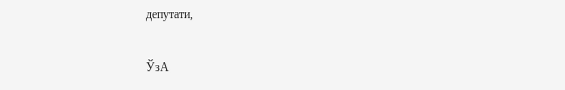депутати,

ЎзА